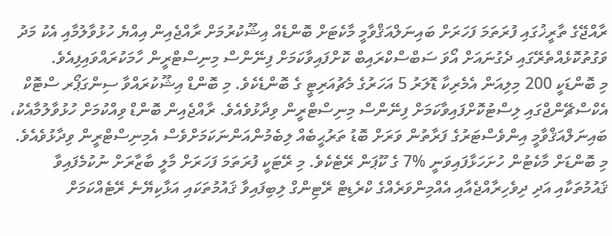ރާއްޖޭގެ ތާރީޚުގައި ފުރަތަމަ ފަހަރަށް ބައިނަލްއަޤްވާމީ މާކެޓަށް ބޮންޑެއް އިޝޫކުރުމަށް ރާއްޖެއިން އިއްޔެ ހުޅުވާލުމާއި އެކު މަދު ވަގުތުކޮޅެއްތެރޭގައި ދެގުނައަށް އޯވަ ސަބްސްކްރައިބް ކޮށްފައިވާކަމަށް ފިނޭންސް މިނިސްޓްރީން ހާމަކުރައްވައިފިއެވެ.
މި ބޮންޑަކީ 200 މިލިއަން އެމެރިކާ ޑޮލަރު 5 އަހަރުގެ މެޗުއަރިޓީ ގެ ބޮންޑެކެވެ. މި ބޮންޑް އިޝޫކުރައްވާ ސިންގަޕޯރ ސްޓޮކް އެކްސްޗޭންޖްގައި ލިސްޓުކޮށްފައިވާކަމަށް ފިނޭންސް މިނިސްޓްރީން ވިދާޅުވެއެވެ. ރާއްޖެއިން ބޮންޑް ވިއްކުމަށް ހުޅުވާލުމާއެކު، ބައިނަލްއަޤްވާމީ އިންވެސްޓަރުގެ ފަރާތުން ވަރަށް ބޮޑު ތަރުޙީބެއް ލިބެމުންއަންނަކަމަށްވެސް އެމިނިސްޓްރީން ވިދާޅުވެއެވެ.
މި ބޮންޑަށް މާކެޓުން ހުށަހަޅާފައިވަނީ %7 ގެ ކޫޕަން ރޭޓެކެވެ. މި ރޭޓަކީ ފުރަތަމަ ފަހަރަށް މާލީ ބާޒާރަށް ނުކުމެފައިވާ ޤައުމުތަކާއި އަދި ދިވެހިރާއްޖެއާއި އެއްމިންވަރެއްގެ ކްރެޑިޓް ރޭޓިންގް ލިބިފައިވާ ޤައުމުތަކައި އަޅާކިޔޭނެ ރޭޓެއްކަމަށް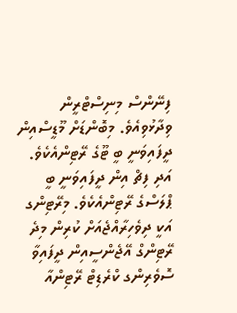ފިނޭންސް މިނިސްޓްރީން ވިދާޅުވިއެވެ. މިބޮންޑަށް މޫޑީސްއިން ދީފައިވަނީ ބީ ޓޫގެ ރޭޓިންއެކެވެ.
އަދި ފިޗް އިން ދީފައިވަނީ ބީ ޕްލަސްގެ ރޭޓިންއެކެވެ. މިރޭޓިންގ އަކީ ދިވެހިރާއްޖެއަށް ކުރިން މިދެ ރޭޓިންގް އޭޖެންސީއިން ދީފައިވާ ސޮވެރިންގ ކްރެޑިޓް ރޭޓިންއާ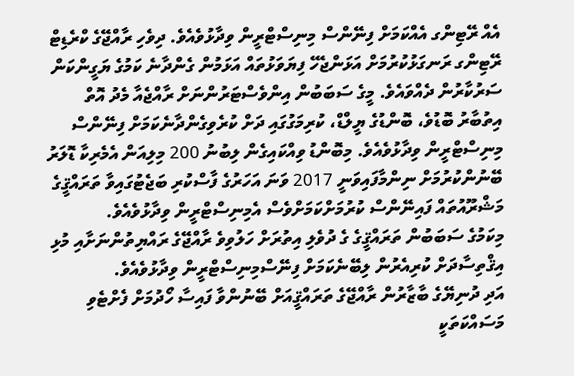އެއް ރޭޓިންގ އެއްކަމަށް ފިނޭންސް މިނިސްޓްރީން ވިދާޅުވެއެވެ. ދިވެހި ރާއްޖޭގެ ކްރެޑިޓް ރޭޓިންގ ރަނގަޅުކުރުމަށް އަޅަންޖެހޭ ފިޔަވަޅުތައް އަޅަމުން ގެންދާނެ ކަމުގެ ޔަގީންކަން ސަރުކާރުން ދެއްވައެވެ. މީގެ ސަބަބުން އިންވެސްޓަރުންނަށް ރާއްޖެއާ މެދު އޮތް އިތުބާރު ބޮޑުވެ، ބޮންޑުގެ ޔީލްޑް، ކުރިމަގުގައި ދަށް ކުރެވިގެންދާނެކަމަށް ފިނޭންސް މިނިސްޓްރީން ވިދާޅުވެއެވެ. މިބޮންޑު ވިއްކައިގެން ލިބުނު 200 މިލިއަން އެމެރިކާ ޑޮލަރު ބޭނުންކުރުމަށް ނިންމާފައިވަނީ 2017 ވަނަ އަހަރުގެ ފާސްކުރި ބަޖެޓުގައިވާ ތަރައްޤީގެ މަޝްރޫއުތައް ފައިނޭންސް ކުރުމަށްކަމަށްވެސް އެމިނިސްޓްރީން ވިދާޅުވެއެވެ.
މިކަމުގެ ސަބަބުން ތަރައްޤީގެ ގެ ދުވެލި އިތުރަށް ހަލުވިވެ ރާއްޖޭގެ ރައްޔިތުންނަށާއި މުޅި އިޤްތިސާދަށް ކުރިއެރުން ލިބޭނެކަމަށް ފިނޭސްމިނިސްޓްރީން ވިދާޅުވެއެވެ.
އަދި ދުނިޔޭގެ ބާޒާރުން ރާއްޖޭގެ ތަރައްޤީއަށް ބޭނުންވާ ފައިސާ ހޯދުމަށް ފެށްޓެވި މަސައްކަތަކީ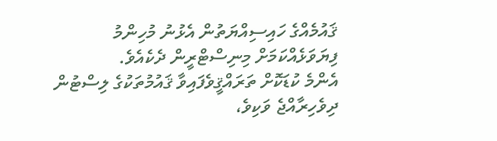ޤައުމެއްގެ ހައިސިއްޔަތުން އެޅުނު މުހިންމު ފިޔަވަޅެއްކަމަށް މިނިސްޓްރީން ދެކެއެވެ.
އެންމެ ކުޑަކޮށް ތަރައްޤީވެފައިވާ ޤައުމުތަކުގެ ލިސްޓުން ދިވެހިރާއްޖެ ވަކިވެ،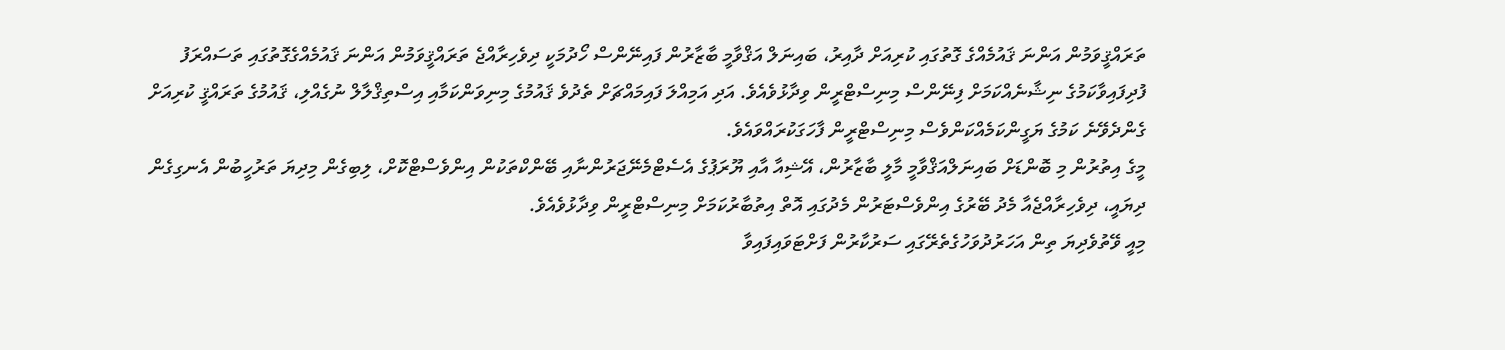ތަރައްޤީވަމުން އަންނަ ޤައުމެއްގެ ގޮތުގައި ކުރިއަށް ދާއިރު، ބައިނަލް އަޤްވާމީ ބާޒާރުން ފައިނޭންސް ހޯދުމަކީ ދިވެހިރާއްޖެ ތަރައްޤީވަމުން އަންނަ ޤައުމެއްގެގޮތުގައި ތަސައްރަފު ފުދިފައިވާކަމުގެ ނިޝާނެއްކަމަށް ފިނޭންސް މިނިސްޓްރީން ވިދާޅުވެއެވެ. އަދި އަމިއްލަ ފައިމައްޗަށް ތެދުވެ ޤައުމުގެ މިނިވަންކަމާއި އިސްތިޤްލާލް ނުގެއްލި، ޤައުމުގެ ތަރައްޤީ ކުރިއަށް ގެންދެވޭނެ ކަމުގެ ޔަގީންކަމެއްކަންވެސް މިނިސްޓްރީން ފާހަގަކުރައްވައެވެ.
މީގެ އިތުރުން މި ބޮންޑަށް ބައިނަލްއަޤްވާމީ މާލީ ބާޒާރުން، އޭޝިއާ އާއި ޔޫރަޕުގެ އެސެޓްމެނޭޖަރުންނާއި ބޭންކްތަކުން އިންވެސްޓްކޮށް، ލިބިގެން މިދިޔަ ތަރުހީބުން އެނގިގެން ދިޔައީ، ދިވެހިރާއްޖެއާ މެދު ބޭރުގެ އިންވެސްޓަރުން މެދުގައި އޮތް އިތުބާރުކަމަށް މިނިސްޓްރީން ވިދާޅުވެއެވެ.
މިއީ ވޭތުވެދިޔަ ތިން އަހަރުދުވަހުގެތެރޭގައި ސަރުކާރުން ފަށްޓަވައިފައިވާ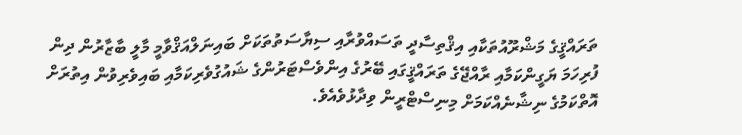ތަރައްޤީގެ މަޝްރޫއުތަކާއި އިޤްތިސާދީ ތަސައްވުރާއި ސިޔާސަތުތަކަށް ބައިނަލްއަޤްވާމީ މާލީ ބާޒާރުން ދިން ފުރިހަމަ ޔަގީންކަމާއި ރާއްޖޭގެ ތަރައްޤީގައި ބޭރުގެ އިންވެސްޓަރުންގެ ޝައުގުވެރިކަމާއި ބައިވެރިވުން އިތުރަށް އޮތްކަމުގެ ނިޝާނެއްކަމަށް މިނިސްޓްރީން ވިދާޅުވެއެވެ.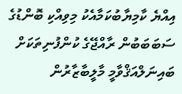އިއްޔެ ކާމިޔާބުކަމާއެކު މިވިއްކި ބޮންޑުގެ ސަބަބަބުން ރާއްޖޭގެ ކުންފުނިތަކަށް ބައިނަލްއަޤްވާމީ މާލީބާޒާރުން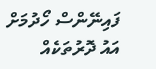ފައިނޭންސް ހޯދުމަށް އައު ދޮރުތަކެއް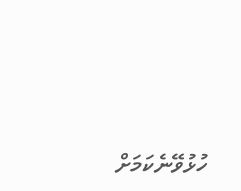ހުޅުވޭނެކަމަށް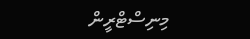މިނިސްޓްރީން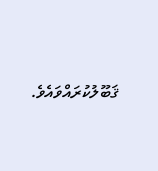ޤަބޫލުކުރައްވައެވެ.